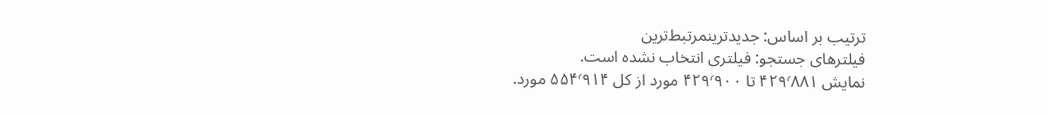ترتیب بر اساس: جدیدترینمرتبط‌ترین
فیلترهای جستجو: فیلتری انتخاب نشده است.
نمایش ۴۲۹٬۸۸۱ تا ۴۲۹٬۹۰۰ مورد از کل ۵۵۴٬۹۱۴ مورد.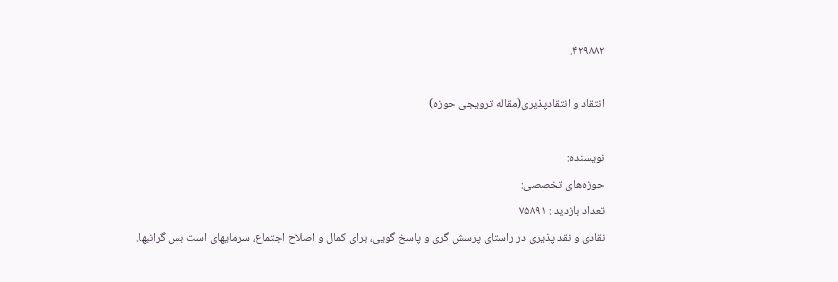۴۲۹۸۸۲.

انتقاد و انتقادپذیری(مقاله ترویجی حوزه)

نویسنده:
حوزه‌های تخصصی:
تعداد بازدید : ۷۵۸۹۱
نقادی و نقد پذیری در راستای پرسش گری و پاسخ گویی، برای کمال و اصلاح اجتماع، سرمایهای است بس گرانبها.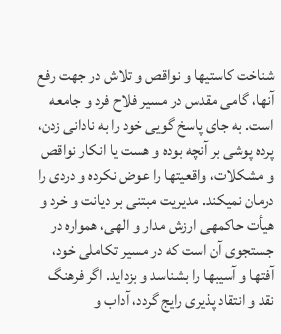شناخت کاستیها و نواقص و تلاش در جهت رفع آنها، گامی مقدس در مسیر فلاح فرد و جامعه است. به جای پاسخ گویی خود را به نادانی زدن، پرده پوشی بر آنچه بوده و هست یا انکار نواقص و مشکلات، واقعیتها را عوض نکرده و دردی را درمان نمیکند. مدیریت مبتنی بر دیانت و خرد و هیأت حاکمهی ارزش مدار و الهی، همواره در جستجوی آن است که در مسیر تکاملی خود، آفتها و آسیبها را بشناسد و بزداید. اگر فرهنگ نقد و انتقاد پذیری رایج گردد، آداب و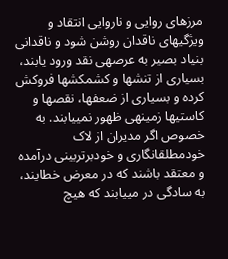مرزهای روایی و ناروایی انتقاد و ویژگیهای ناقدان روشن شود و ناقدانی بنیاد بصیر به عرصهی نقد ورود یابند، بسیاری از تنشها و کشمکشها فروکش کرده و بسیاری از ضعفها، نقصها و کاستیها زمینهی ظهور نمییابند. به خصوص اگر مدیران از لاک خودمطلقانگاری و خودبرتربینی درآمده و معتقد باشند که در معرض خطایند، به سادگی در مییابند که هیچ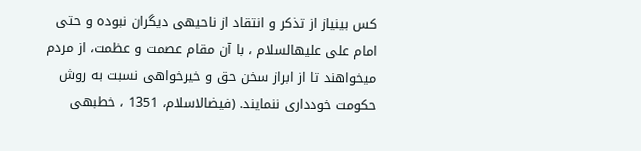کس بینیاز از تذکر و انتقاد از ناحیهی دیگران نبوده و حتی امام علی علیهالسلام ، با آن مقام عصمت و عظمت، از مردم میخواهند تا از ابراز سخن حق و خیرخواهی نسبت به روش حکومت خودداری ننمایند. (فیضالاسلام، 1351 ، خطبهی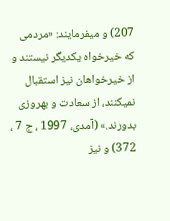207) و میفرمایند: «مردمی که خیرخواه یکدیگر نیستند و از خیرخواهان نیز استقبال نمیکنند، از سعادت و بهروزی بدورند.» (آمدی، 1997 ، ج 7 ، 372) و نیز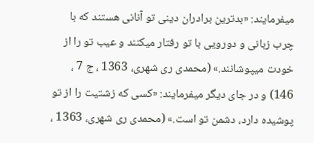میفرمایند: «بدترین برادران دینی تو آنانی هستند که با چرب زبانی و دورویی با تو رفتار میکنند و عیب تو را از خودت میپوشانند.» (محمدی ری شهری، 1363 ، ج 7 ، 146) و در جای دیگر میفرمایند: «کسی که زشتیت را از تو پوشیده دارد، دشمن تو است.» (محمدی ری شهری، 1363 ،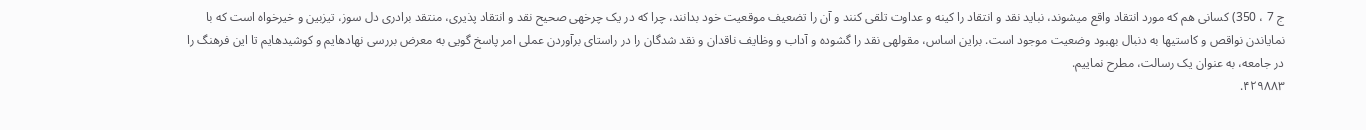ج 7 ، 350) کسانی هم که مورد انتقاد واقع میشوند، نباید نقد و انتقاد را کینه و عداوت تلقی کنند و آن را تضعیف موقعیت خود بدانند، چرا که در یک چرخهی صحیح نقد و انتقاد پذیری، منتقد برادری دل سوز، تیزبین و خیرخواه است که با نمایاندن نواقص و کاستیها به دنبال بهبود وضعیت موجود است. براین اساس، مقولهی نقد را گشوده و آداب و وظایف ناقدان و نقد شدگان را در راستای برآوردن عملی امر پاسخ گویی به معرض بررسی نهادهایم و کوشیدهایم تا این فرهنگ را در جامعه، به عنوان یک رسالت، مطرح نماییم.
۴۲۹۸۸۳.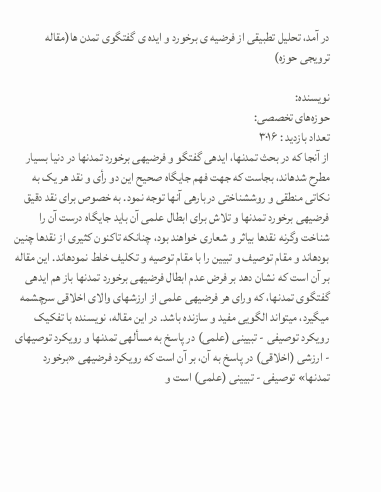در آمد، تحلیل تطبیقی از فرضیه ی برخورد و ایده ی گفتگوی تمدن ها(مقاله ترویجی حوزه)

نویسنده:
حوزه‌های تخصصی:
تعداد بازدید : ۳۰۱۶
از آنجا که در بحث تمدنها، ایدهی گفتگو و فرضیهی برخورد تمدنها در دنیا بسیار مطرح شدهاند، بجاست که جهت فهم جایگاه صحیح این دو رأی و نقد هر یک به نکاتی منطقی و روششناختی دربارهی آنها توجه نمود. به خصوص برای نقد دقیق فرضیهی برخورد تمدنها و تلاش برای ابطال علمی آن باید جایگاه درست آن را شناخت وگرنه نقدها بیاثر و شعاری خواهند بود، چنانکه تاکنون کثیری از نقدها چنین بودهاند و مقام توصیف و تبیین را با مقام توصیه و تکلیف خلط نمودهاند. این مقاله بر آن است که نشان دهد بر فرض عدم ابطال فرضیهی برخورد تمدنها باز هم ایدهی گفتگوی تمدنها، که ورای هر فرضیهی علمی از ارزشهای والای اخلاقی سرچشمه میگیرد، میتواند الگویی مفید و سازنده باشد. در این مقاله، نویسنده با تفکیک رویکرد توصیفی - تبیینی (علمی) در پاسخ به مسألهی تمدنها و رویکرد توصیهای - ارزشی (اخلاقی) در پاسخ به آن، بر آن است که رویکرد فرضیهی «برخورد تمدنها» توصیفی - تبیینی (علمی) است و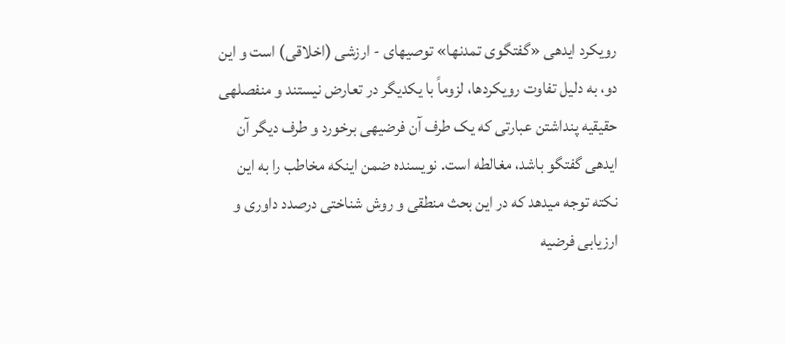رویکرد ایدهی «گفتگوی تمدنها» توصیهای - ارزشی (اخلاقی) است و این دو، به دلیل تفاوت رویکردها، لزوماً با یکدیگر در تعارض نیستند و منفصلهی حقیقیه پنداشتن عبارتی که یک طرف آن فرضیهی برخورد و طرف دیگر آن ایدهی گفتگو باشد، مغالطه است. نویسنده ضمن اینکه مخاطب را به این نکته توجه میدهد که در این بحث منطقی و روش شناختی درصدد داوری و ارزیابی فرضیه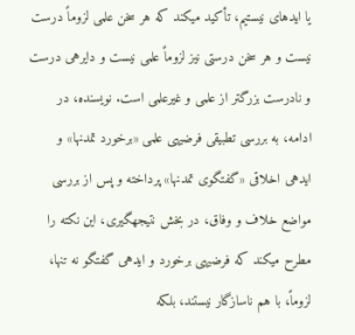یا ایدهای نیستیم، تأکید میکند که هر سخن علمی لزوماً درست نیست و هر سخن درستی نیز لزوماً علمی نیست و دایرهی درست و نادرست بزرگتر از علمی و غیرعلمی است. نویسنده، در ادامه، به بررسی تطبیقی فرضیهی علمی «برخورد تمدنها» و ایدهی اخلاقی «گفتگوی تمدنها» پرداخته و پس از بررسی مواضع خلاف و وفاق، در بخش نتیجهگیری، این نکته را مطرح میکند که فرضیهی برخورد و ایدهی گفتگو نه تنها، لزوماً، با هم ناسازگار نیستند، بلکه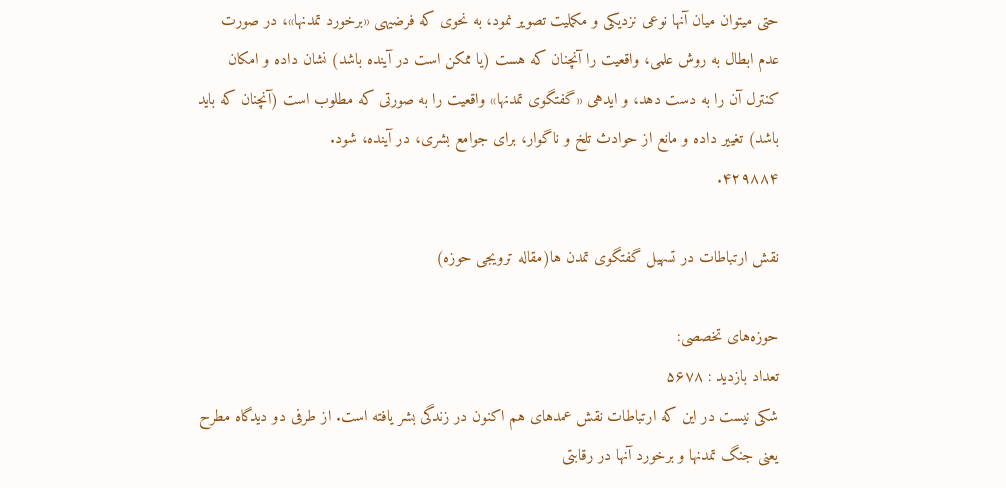حتی میتوان میان آنها نوعی نزدیکی و مکملیت تصویر نمود، به نحوی که فرضیهی «برخورد تمدنها»، در صورت عدم ابطال به روش علمی، واقعیت را آنچنان که هست (یا ممکن است در آینده باشد) نشان داده و امکان کنترل آن را به دست دهد، و ایدهی «گفتگوی تمدنها» واقعیت را به صورتی که مطلوب است (آنچنان که باید باشد) تغییر داده و مانع از حوادث تلخ و ناگوار، برای جوامع بشری، در آینده، شود.
۴۲۹۸۸۴.

نقش ارتباطات در تسهیل گفتگوی تمدن ها(مقاله ترویجی حوزه)

حوزه‌های تخصصی:
تعداد بازدید : ۵۶۷۸
شکی نیست در این که ارتباطات نقش عمدهای هم اکنون در زندگی بشر یافته است. از طرفی دو دیدگاه مطرح یعنی جنگ تمدنها و برخورد آنها در رقابتی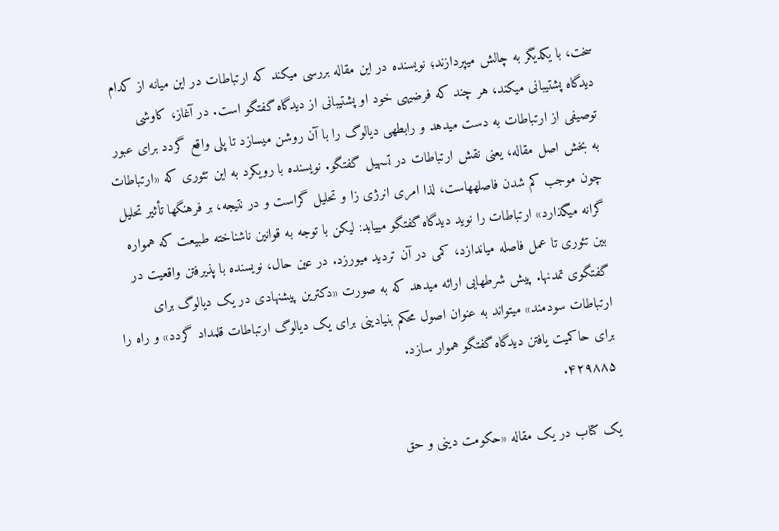سخت، با یکدیگر به چالش میپردازند؛ نویسنده در این مقاله بررسی میکند که ارتباطات در این میانه از کدام دیدگاه پشتیبانی میکند، هر چند که فرضیهی خود او پشتیبانی از دیدگاه گفتگو است. در آغاز، کاوشی توصیفی از ارتباطات به دست میدهد و رابطهی دیالوگ را با آن روشن میسازد تا پلی واقع گردد برای عبور به بخش اصل مقاله، یعنی نقش ارتباطات در تسهیل گفتگو. نویسنده با رویکرد به این تئوری که «ارتباطات چون موجب کم شدن فاصلههاست، لذا امری انرژی زا و تحلیل گراست و در نتیجه، بر فرهنگها تأثیر تحلیل گرانه میگذارد» ارتباطات را نوید دیدگاه گفتگو مییابد: لیکن با توجه به قوانین ناشناخته طبیعت که همواره بین تئوری تا عمل فاصله میاندازد، کمی در آن تردید میورزد. در عین حال، نویسنده با پذیرفتن واقعیت در گفتگوی تمدنها. پیش شرطهایی ارائه میدهد که به صورت «دکترین پیشنهادی در یک دیالوگ برای ارتباطات سودمند» میتواند به عنوان اصول محکم بنیادینی برای یک دیالوگ ارتباطات قلمداد گردد» و راه را برای حاکمیت یافتن دیدگاه گفتگو هموار سازد.
۴۲۹۸۸۵.

یک کتاب در یک مقاله «حکومت دینی و حق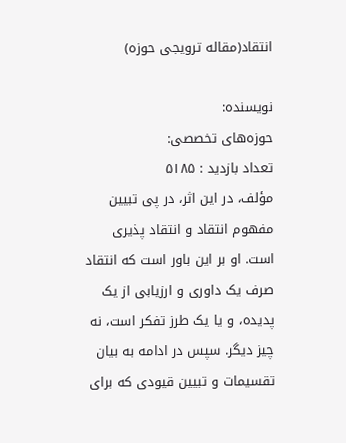انتقاد(مقاله ترویجی حوزه)

نویسنده:
حوزه‌های تخصصی:
تعداد بازدید : ۵۱۸۵
مؤلف، در این اثر، در پی تبیین مفهوم انتقاد و انتقاد پذیری است. او بر این باور است که انتقاد صرف یک داوری و ارزیابی از یک پدیده، و یا یک طرز تفکر است، نه چیز دیگر. سپس در ادامه به بیان تقسیمات و تبیین قیودی که برای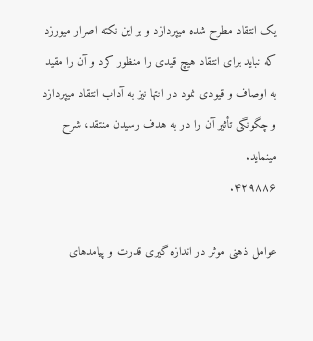یک انتقاد مطرح شده میپردازد و بر این نکته اصرار میورزد که نباید برای انتقاد هیچ قیدی را منظور کرد و آن را مقید به اوصاف و قیودی نمود در انتها نیز به آداب انتقاد میپردازد و چگونگی تأثیر آن را در به هدف رسیدن منتقد، شرح مینماید.
۴۲۹۸۸۶.

عوامل ذهنی موثر در اندازه گیری قدرت و پیامدهای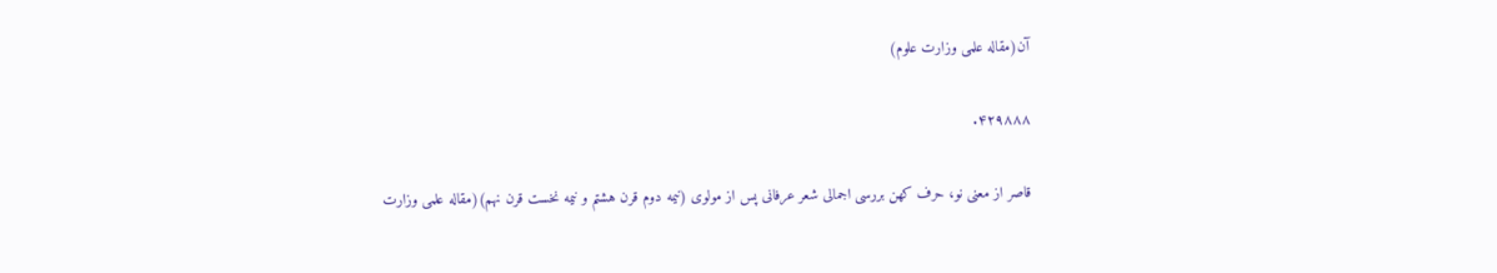آن(مقاله علمی وزارت علوم)

۴۲۹۸۸۸.

قاصر از معنی نو، حرف کهن بررسی اجمالی شعر عرفانی پس از مولوی (نیمه دوم قرن هشتم و نیمه نخست قرن نهم)(مقاله علمی وزارت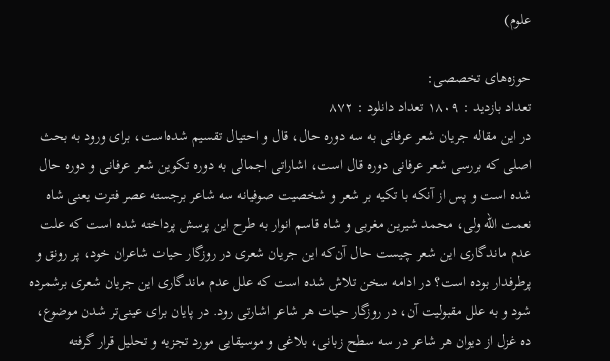علوم)

حوزه‌های تخصصی:
تعداد بازدید : ۱۸۰۹ تعداد دانلود : ۸۷۲
در این مقاله جریان شعر عرفانی به سه دوره حال، قال و احتیال تقسیم شده‌است، برای ورود به بحث اصلی که بررسی شعر عرفانی دوره قال است، اشاراتی اجمالی به دوره تکوین شعر عرفانی و دوره حال شده است و پس از آنکه با تکیه بر شعر و شخصیت صوفیانه سه شاعر برجسته عصر فترت یعنی شاه نعمت الله ولی، محمد شیرین مغربی و شاه قاسم انوار به طرح این پرسش پرداخته شده است که علت عدم ماندگاری این شعر چیست حال آن‌که این جریان شعری در روزگار حیات شاعران خود، پر رونق و پرطرفدار بوده است؟ در ادامه سخن تلاش شده است که علل عدم ماندگاری این جریان شعری برشمرده شود و به علل مقبولیت آن، در روزگار حیات هر شاعر اشارتی رود. در پایان برای عینی‌تر شدن موضوع، ده غزل از دیوان هر شاعر در سه سطح زبانی، بلاغی و موسیقایی مورد تجزیه و تحلیل قرار گرفته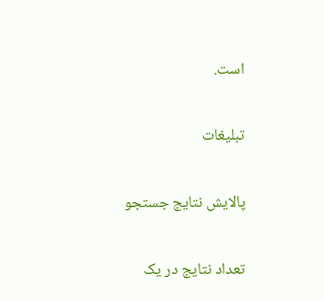است.

تبلیغات

پالایش نتایج جستجو

تعداد نتایج در یک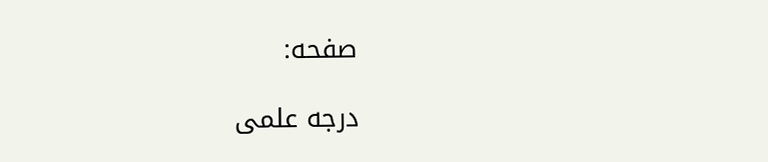صفحه:

درجه علمی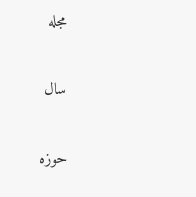مجله

سال

حوزه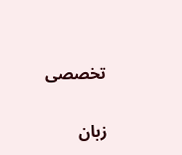تخصصی

زبان